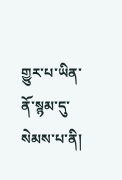གྱུར་པ་ཡིན་ནོ་སྙམ་དུ་སེམས་པ་ནི།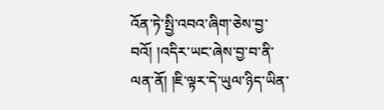འོན་ཏེ་སྤྱི་འབའ་ཞིག་ཅེས་བྱ་བའོ། །འདིར་ཡང་ཞེས་བྱ་བ་ནི་ལན་ནོ། །ཇི་ལྟར་དེ་ཡུལ་ཉིད་ཡིན་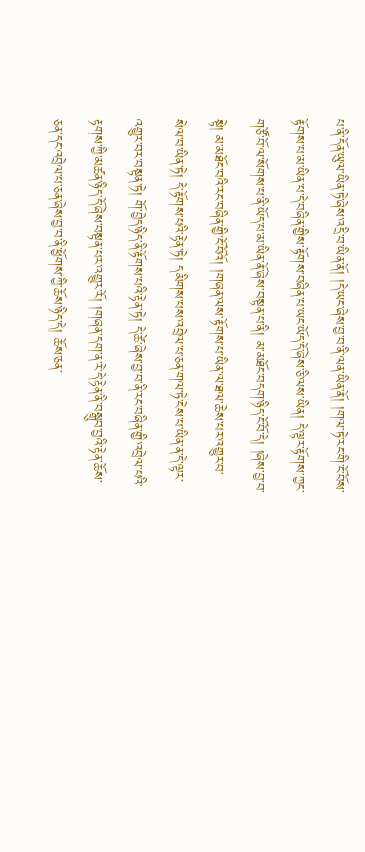པ་ནི་དོན་ཡུལ་ཡིན་ཏེ་ཞེས་འདྲི་བ་ཡིན་ནོ། །དེ་ཡང་ཞེས་བྱ་བ་ནི་ལན་ཡིན་ནོ། །གལ་ཏེ་རང་གི་ངོ་བོས་རྟོགས་པ་མ་ཡིན་པ་དེ་བཞིན་གྱིས་རྟོགས་བཞིན་པ་ཡང་ཡོད་དོ་ཞེས་ཅི་ལས་ཡིན། དེ་ལྟར་རྟོགས་ཀྱང་གཙོ་བོ་ལ་སོགས་པ་ནི་ཡོད་པ་མ་ཡིན་ནོ་ཞེས་བསྟན་པ་ནི། མ་མཐོང་བདག་ཉིད་ངོ་བོ་དེ། །ཞེས་བྱ་བ་སྟེ། མ་མཐོང་བའི་རང་བཞིན་གྱི་ངོ་བོའོ། །གཞན་ལས་རྟོགས་པ་ཡིན་ལ་ཐལ་ཆེས་པར་འགྱུར་བ་སེལ་བ་ཡིན་ཏེ། དེ་རྟོགས་པའི་རྟེན་ཏེ། དམིགས་པས་འབྲེལ་པ་ཅན་གལ་ཏེ་ངེས་པ་ཡིན་ན་དེ་ལྟར་འགྱུར་བར་བསྟན་ཏེ། གོ་བྱེད་ཉིད་ནི་རྟོགས་པའི་རྟེན་ཏེ། དེ་ཚེ་ཞེས་བྱ་བ་ནི་རང་བཞིན་གྱི་འབྲེལ་པའི་རྟགས་ཀྱི་མཚན་ཉིད་དོ་ཞེས་བསྟན་པར་འགྱུར་རོ། །གཞན་དག་ན་རེ་དེ་རྟེན་ནི་བསྒྲུབ་བྱའི་རྟེན་ཆོས་ཅན་དང་འབྲེལ་པ་ཅན་ཞེས་བྱ་བ་ནི་ཕྱོགས་ཀྱི་ཆོས་ཉིད་དེ། ཆོས་ཅན་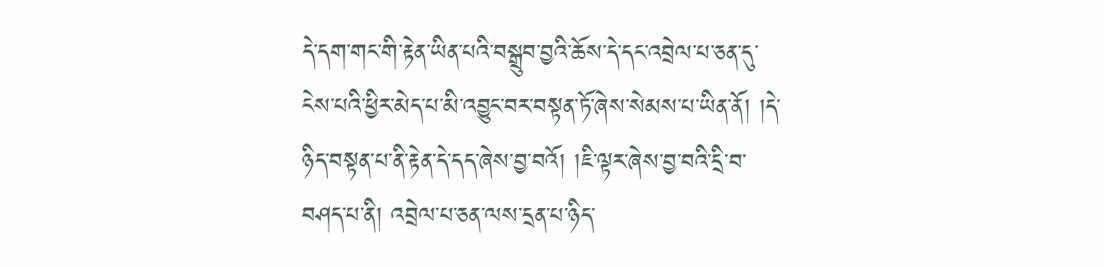དེ་དག་གང་གི་རྟེན་ཡིན་པའི་བསྒྲུབ་བྱའི་ཆོས་དེ་དང་འབྲེལ་པ་ཅན་དུ་ངེས་པའི་ཕྱིར་མེད་པ་མི་འབྱུང་བར་བསྟན་ཏོ་ཞེས་སེམས་པ་ཡིན་ནོ། །དེ་ཉིད་བསྟན་པ་ནི་རྟེན་དེ་དད་ཞེས་བྱ་བའོ། །ཇི་ལྟར་ཞེས་བྱ་བའི་དྲི་བ་བཤད་པ་ནི། འབྲེལ་པ་ཅན་ལས་དྲན་པ་ཉིད་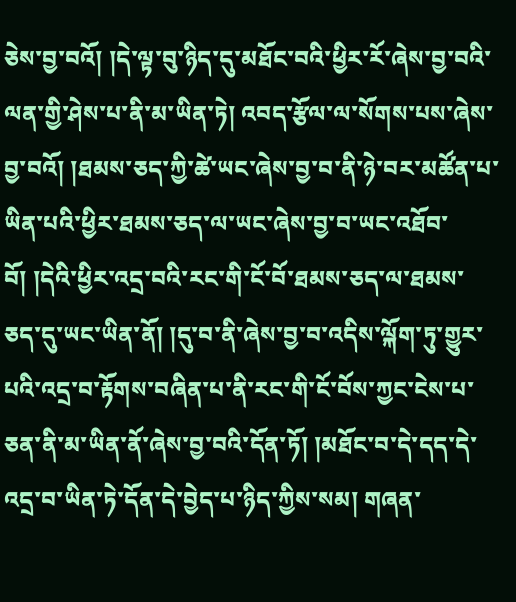ཅེས་བྱ་བའོ། །དེ་ལྟ་བུ་ཉིད་དུ་མཐོང་བའི་ཕྱིར་རོ་ཞེས་བྱ་བའི་ལན་གྱི་ཤེས་པ་ནི་མ་ཡིན་ཏེ། འབད་རྩོལ་ལ་སོགས་པས་ཞེས་བྱ་བའོ། །ཐམས་ཅད་ཀྱི་ཚེ་ཡང་ཞེས་བྱ་བ་ནི་ཉེ་བར་མཚོན་པ་ཡིན་པའི་ཕྱིར་ཐམས་ཅད་ལ་ཡང་ཞེས་བྱ་བ་ཡང་འཐོབ་བོ། །དེའི་ཕྱིར་འདྲ་བའི་རང་གི་ངོ་བོ་ཐམས་ཅད་ལ་ཐམས་ཅད་དུ་ཡང་ཡིན་ནོ། །དུ་བ་ནི་ཞེས་བྱ་བ་འདིས་ལྐོག་ཏུ་གྱུར་པའི་འདྲ་བ་རྟོགས་བཞིན་པ་ནི་རང་གི་ངོ་བོས་ཀྱང་ངེས་པ་ཅན་ནི་མ་ཡིན་ནོ་ཞེས་བྱ་བའི་དོན་ཏོ། །མཐོང་བ་དེ་དད་དེ་འདྲ་བ་ཡིན་ཏེ་དོན་དེ་བྱེད་པ་ཉིད་ཀྱིས་སམ། གཞན་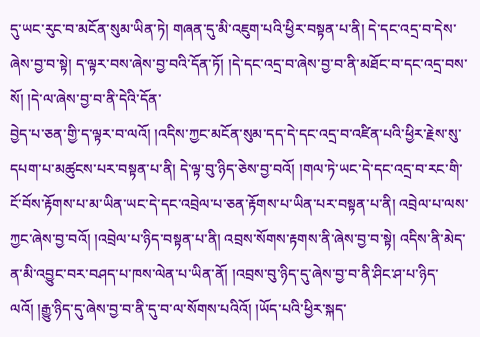དུ་ཡང་རུང་བ་མངོན་སུམ་ཡིན་ཏེ། གཞན་དུ་མི་འཇུག་པའི་ཕྱིར་བསྟན་པ་ནི། དེ་དང་འདྲ་བ་དེས་ཞེས་བྱ་བ་སྟེ། ད་ལྟར་བས་ཞེས་བྱ་བའི་དོན་ཏོ། །དེ་དང་འདྲ་བ་ཞེས་བྱ་བ་ནི་མཐོང་བ་དང་འདྲ་བས་སོ། །དེ་ལ་ཞེས་བྱ་བ་ནི་དེའི་དོན་
བྱེད་པ་ཅན་གྱི་ད་ལྟར་བ་ལའོ། །འདིས་ཀྱང་མངོན་སུམ་དད་དེ་དང་འདྲ་བ་འཛིན་པའི་ཕྱིར་རྗེས་སུ་དཔག་པ་མཚུངས་པར་བསྟན་པ་ནི། དེ་ལྟ་བུ་ཉིད་ཅེས་བྱ་བའོ། །གལ་ཏེ་ཡང་དེ་དང་འདྲ་བ་རང་གི་ངོ་བོས་རྟོགས་པ་མ་ཡིན་ཡང་དེ་དང་འབྲེལ་པ་ཅན་རྟོགས་པ་ཡིན་པར་བསྟན་པ་ནི། འབྲེལ་པ་ལས་ཀྱང་ཞེས་བྱ་བའོ། །འབྲེལ་པ་ཉིད་བསྟན་པ་ནི། འབྲས་སོགས་རྟགས་ནི་ཞེས་བྱ་བ་སྟེ། འདིས་ནི་མེད་ན་མི་འབྱུང་བར་བཤད་པ་ཁས་ལེན་པ་ཡིན་ནོ། །འབྲས་བུ་ཉིད་དུ་ཞེས་བྱ་བ་ནི་ཤིང་ཤ་པ་ཉིད་ལའོ། །རྒྱུ་ཉིད་དུ་ཞེས་བྱ་བ་ནི་དུ་བ་ལ་སོགས་པའིའོ། །ཡོད་པའི་ཕྱིར་སྐད་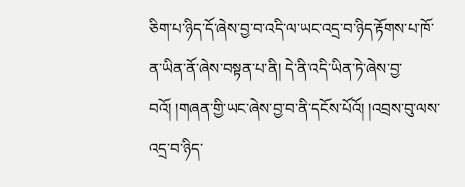ཅིག་པ་ཉིད་དོ་ཞེས་བྱ་བ་འདི་ལ་ཡང་འདྲ་བ་ཉིད་རྟོགས་པ་ཁོ་ན་ཡིན་ནོ་ཞེས་བསྟན་པ་ནི། དེ་ནི་འདི་ཡིན་ཏེ་ཞེས་བྱ་བའོ། །གཞན་གྱི་ཡང་ཞེས་བྱ་བ་ནི་དངོས་པོའོ། །འབྲས་བུ་ལས་འདྲ་བ་ཉིད་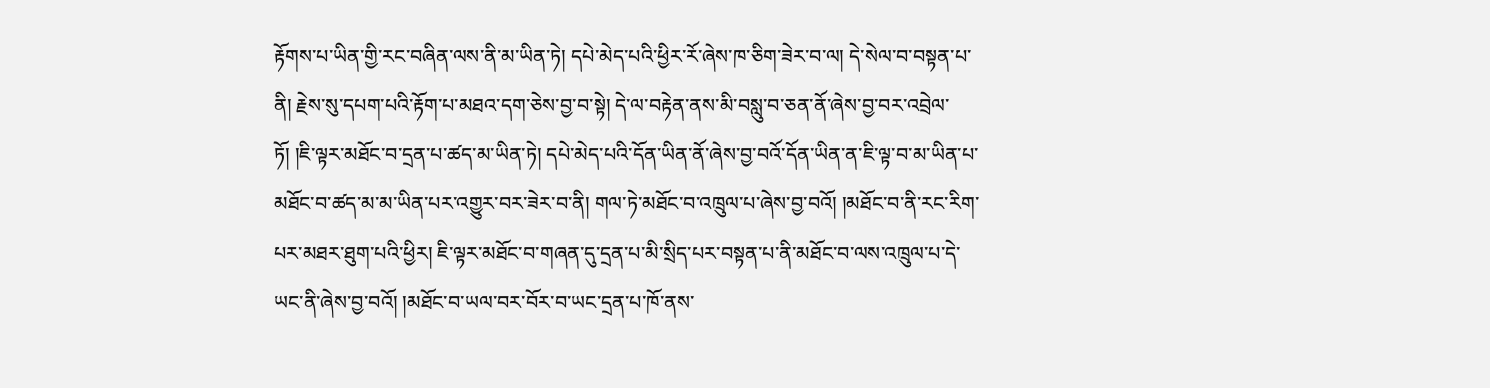རྟོགས་པ་ཡིན་གྱི་རང་བཞིན་ལས་ནི་མ་ཡིན་ཏེ། དཔེ་མེད་པའི་ཕྱིར་རོ་ཞེས་ཁ་ཅིག་ཟེར་བ་ལ། དེ་སེལ་བ་བསྟན་པ་ནི། རྗེས་སུ་དཔག་པའི་རྟོག་པ་མཐའ་དག་ཅེས་བྱ་བ་སྟེ། དེ་ལ་བརྟེན་ནས་མི་བསླུ་བ་ཅན་ནོ་ཞེས་བྱ་བར་འབྲེལ་ཏོ། །ཇི་ལྟར་མཐོང་བ་དྲན་པ་ཚད་མ་ཡིན་ཏེ། དཔེ་མེད་པའི་དོན་ཡིན་ནོ་ཞེས་བྱ་བའོ་དོན་ཡིན་ན་ཇི་ལྟ་བ་མ་ཡིན་པ་མཐོང་བ་ཚད་མ་མ་ཡིན་པར་འགྱུར་བར་ཟེར་བ་ནི། གལ་ཏེ་མཐོང་བ་འཁྲུལ་པ་ཞེས་བྱ་བའོ། །མཐོང་བ་ནི་རང་རིག་པར་མཐར་ཐུག་པའི་ཕྱིར། ཇི་ལྟར་མཐོང་བ་གཞན་དུ་དྲན་པ་མི་སྲིད་པར་བསྟན་པ་ནི་མཐོང་བ་ལས་འཁྲུལ་པ་དེ་ཡང་ནི་ཞེས་བྱ་བའོ། །མཐོང་བ་ཡལ་བར་བོར་བ་ཡང་དྲན་པ་ཁོ་ནས་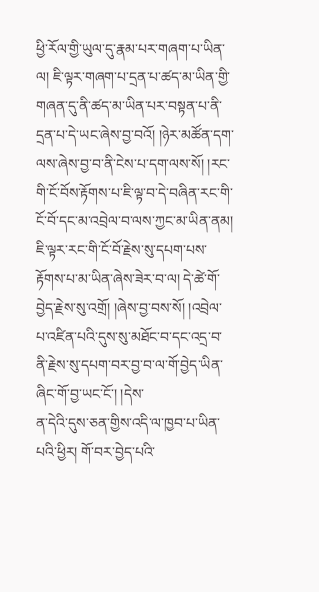ཕྱི་རོལ་གྱི་ཡུལ་དུ་རྣམ་པར་གཞག་པ་ཡིན་ལ། ཇི་ལྟར་གཞག་པ་དྲན་པ་ཚད་མ་ཡིན་གྱི་གཞན་དུ་ནི་ཚད་མ་ཡིན་པར་བསྟན་པ་ནི་དྲན་པ་དེ་ཡང་ཞེས་བྱ་བའོ། །ཉེར་མཚོན་དག་ལས་ཞེས་བྱ་བ་ནི་ངེས་པ་དག་ལས་སོ། །རང་གི་ངོ་བོས་རྟོགས་པ་ཇི་ལྟ་བ་དེ་བཞིན་རང་གི་ངོ་བོ་དང་མ་འབྲེལ་བ་ལས་ཀྱང་མ་ཡིན་ནམ། ཇི་ལྟར་རང་གི་ངོ་བོ་རྗེས་སུ་དཔག་པས་རྟོགས་པ་མ་ཡིན་ཞེས་ཟེར་བ་ལ། དེ་ཚེ་གོ་བྱེད་རྗེས་སུ་འགྲོ། །ཞེས་བྱ་བས་སོ། །འབྲེལ་པ་འཛིན་པའི་དུས་སུ་མཐོང་བ་དང་འདྲ་བ་ནི་རྗེས་སུ་དཔག་བར་བྱ་བ་ལ་གོ་བྱེད་ཡིན་ཞིང་གོ་བྱ་ཡང་ངོ་། །དེས་
ན་དེའི་དུས་ཅན་གྱིས་འདི་ལ་ཁྱབ་པ་ཡིན་པའི་ཕྱིར། གོ་བར་བྱེད་པའི་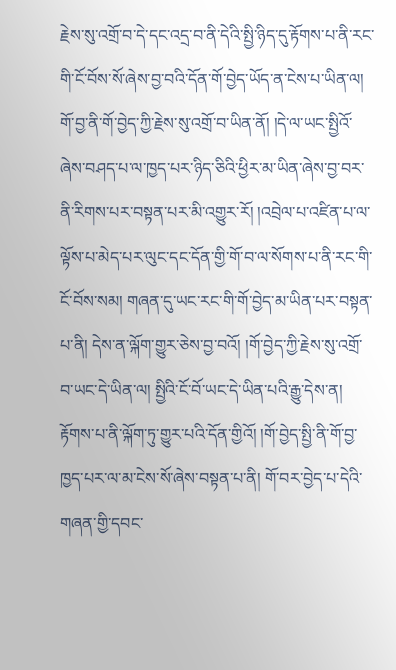རྗེས་སུ་འགྲོ་བ་དེ་དང་འདྲ་བ་ནི་དེའི་སྤྱི་ཉིད་དུ་རྟོགས་པ་ནི་རང་གི་ངོ་བོས་སོ་ཞེས་བྱ་བའི་དོན་གོ་བྱེད་ཡོད་ན་ངེས་པ་ཡིན་ལ། གོ་བྱ་ནི་གོ་བྱེད་ཀྱི་རྗེས་སུ་འགྲོ་བ་ཡིན་ནོ། །དེ་ལ་ཡང་སྤྱིའོ་ཞེས་བཤད་པ་ལ་ཁྱད་པར་ཉིད་ཅིའི་ཕྱིར་མ་ཡིན་ཞེས་བྱ་བར་ནི་རིགས་པར་བསྟན་པར་མི་འགྱུར་རོ། །འབྲེལ་པ་འཛིན་པ་ལ་ལྟོས་པ་མེད་པར་ལུང་དང་དོན་གྱི་གོ་བ་ལ་སོགས་པ་ནི་རང་གི་ངོ་བོས་སམ། གཞན་དུ་ཡང་རང་གི་གོ་བྱེད་མ་ཡིན་པར་བསྟན་པ་ནི། དེས་ན་ལྐོག་གྱུར་ཅེས་བྱ་བའོ། །གོ་བྱེད་ཀྱི་རྗེས་སུ་འགྲོ་བ་ཡང་དེ་ཡིན་ལ། སྤྱིའི་ངོ་བོ་ཡང་དེ་ཡིན་པའི་རྒྱུ་དེས་ན། རྟོགས་པ་ནི་ལྐོག་ཏུ་གྱུར་པའི་དོན་གྱིའོ། །གོ་བྱེད་སྤྱི་ནི་གོ་བྱ་ཁྱད་པར་ལ་མ་ངེས་སོ་ཞེས་བསྟན་པ་ནི། གོ་བར་བྱེད་པ་དེའི་གཞན་གྱི་དབང་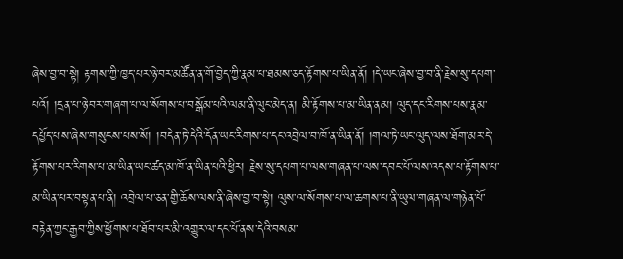ཞེས་བྱ་བ་སྟེ། རྟགས་ཀྱི་ཁྱད་པར་ཉེ་བར་མཚོན་ན་གོ་བྱེད་ཀྱི་རྣམ་པ་ཐམས་ཅད་རྟོགས་པ་ཡིན་ནོ། །དེ་ཡང་ཞེས་བྱ་བ་ནི་རྗེས་སུ་དཔག་པའོ། །དྲན་པ་ཉེ་བར་གཞག་པ་ལ་སོགས་པ་བསྒོམ་པའི་ལམ་ནི་ལུང་མེད་ན། མི་རྟོགས་པ་མ་ཡིན་ནམ། ལུད་དང་རིགས་པས་རྣམ་དཔྱོད་པས་ཞེས་གསུངས་པས་སོ། །བདེན་ཏེ་དེའི་དོན་ཡང་རིགས་པ་དང་འབྲེལ་བ་ཁོ་ན་ཡིན་ནོ། །གལ་ཏེ་ཡང་ལུད་ལས་ཐོག་མར་དེ་རྟོགས་པར་རིགས་པ་མ་ཡིན་ཡང་ཚད་མ་ཁོ་ན་ཡིན་པའི་ཕྱིར། རྗེས་སུ་དཔག་པ་ལས་གཞན་པ་ལས་དབང་པོ་ལས་འདས་པ་རྟོགས་པ་མ་ཡིན་པར་བསྟན་པ་ནི། འབྲེལ་པ་ཅན་གྱི་ཆོས་ལས་ནི་ཞེས་བྱ་བ་སྟེ། ལུས་ལ་སོགས་པ་ལ་ཆགས་པ་ནི་ཡུལ་གཞན་ལ་གཉེན་པོ་བརྟེན་ཀྱང་རྒྱབ་ཀྱིས་ཕྱོགས་པ་ཐོབ་པར་མི་འགྱུར་ལ་དང་པོ་ནས་དེའི་བསམ་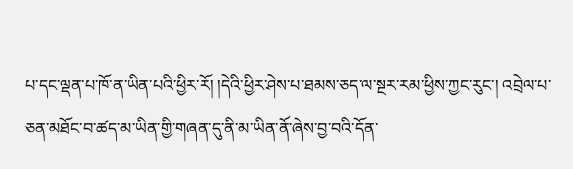པ་དང་ལྡན་པ་ཁོ་ན་ཡིན་པའི་ཕྱིར་རོ། །དེའི་ཕྱིར་ཤེས་པ་ཐམས་ཅད་ལ་སྔར་རམ་ཕྱིས་ཀྱང་རུང་། འབྲེལ་པ་ཅན་མཐོང་བ་ཚད་མ་ཡིན་གྱི་གཞན་དུ་ནི་མ་ཡིན་ནོ་ཞེས་བྱ་བའི་དོན་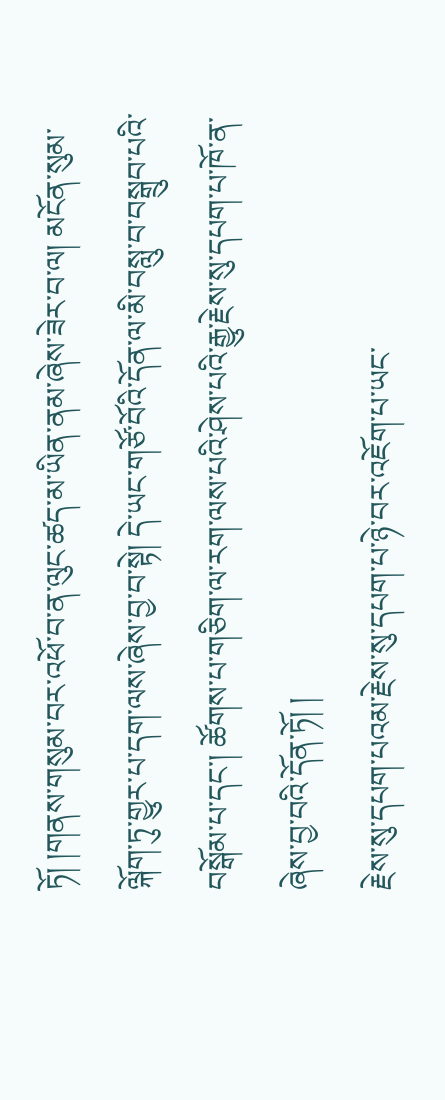ཏོ། །གནས་གསུམ་བར་འཕོ་བ་ན་ལུང་ཚད་མ་ཡིན་ནམ་ཞེས་ཟེར་བ་ལ། མངོན་སུམ་ལྐོག་ཏུ་གྱུར་པ་དག་ལས་ཞེས་བྱ་བ་སྟེ། དེ་ཡང་གཙོ་བོའི་དོན་ལ་མི་བསླུ་བ་བསྒྲུབ་པའི་བསྒོམ་པ་དང་། ཚོགས་པ་གཅིག་ལ་རག་ལས་པའི་ཤེས་པའི་རྒྱུ་རྗེས་སུ་དཔག་པ་ཁོ་ན་ཞེས་བྱ་བའི་དོན་ཏོ། །
རྗེས་སུ་དཔག་པའམ་རྗེས་སུ་དཔག་པ་ཉེ་བར་འཇོག་པ་ཡང་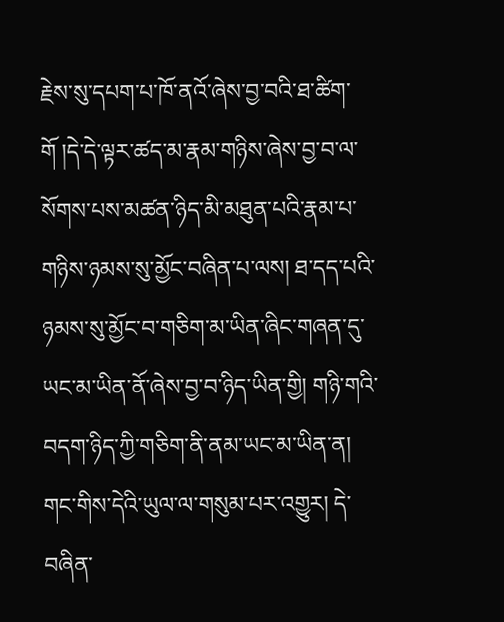རྗེས་སུ་དཔག་པ་ཁོ་ནའོ་ཞེས་བྱ་བའི་ཐ་ཚིག་གོ །དེ་དེ་ལྟར་ཚད་མ་རྣམ་གཉིས་ཞེས་བྱ་བ་ལ་སོགས་པས་མཚན་ཉིད་མི་མཐུན་པའི་རྣམ་པ་གཉིས་ཉམས་སུ་མྱོང་བཞིན་པ་ལས། ཐ་དད་པའི་ཉམས་སུ་མྱོང་བ་གཅིག་མ་ཡིན་ཞིང་གཞན་དུ་ཡང་མ་ཡིན་ནོ་ཞེས་བྱ་བ་ཉིད་ཡིན་གྱི། གཉི་གའི་བདག་ཉིད་ཀྱི་གཅིག་ནི་ནམ་ཡང་མ་ཡིན་ན། གང་གིས་དེའི་ཡུལ་ལ་གསུམ་པར་འགྱུར། དེ་བཞིན་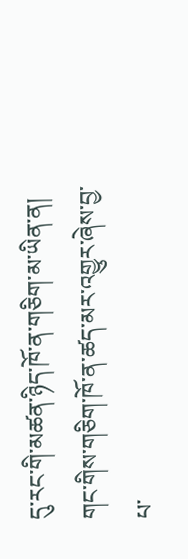དུ་རང་གི་མཚན་ཉིད་ཁོ་ན་གཅིག་མ་ཡིན་ན། གང་གིས་གཅིག་ཁོ་ན་ཚད་མར་འགྱུར་ཞེས་བྱ་པ་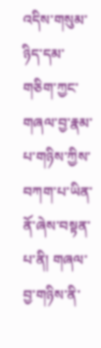འདིས་གསུམ་ཉིད་དམ་གཅིག་ཀྱང་གཞལ་བྱ་རྣམ་པ་གཉིས་ཀྱིས་བཀག་པ་ཡིན་ནོ་ཞེས་བསྟན་པ་ནི། གཞལ་བྱ་གཉིས་ནི་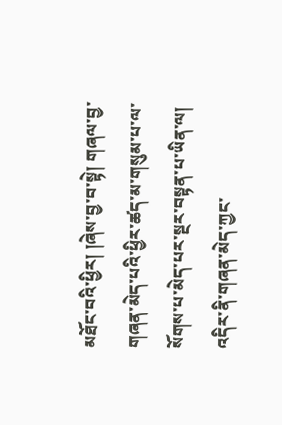མཐོང་བའི་ཕྱིར། །ཞེས་བྱ་བ་སྟེ། གཞལ་བྱ་གཞན་མེད་པའི་ཕྱིར་ཚད་མ་གསུམ་པ་ལ་སོགས་པ་མེད་པར་སྔར་བསྟན་པ་ཡིན་ལ། འདིར་ནི་གཞན་མེད་ཀྱང་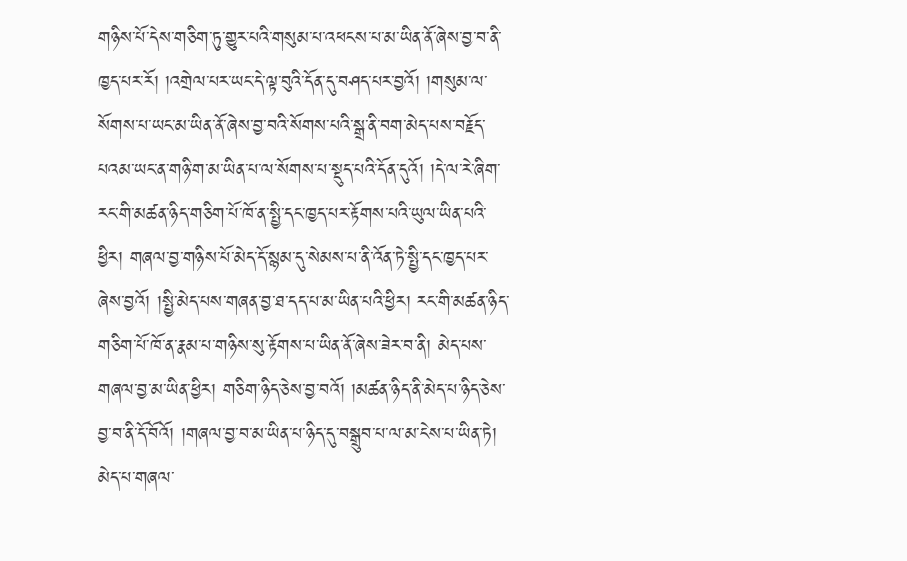གཉིས་པོ་དེས་གཅིག་ཏུ་གྱུར་པའི་གསུམ་པ་འཕངས་པ་མ་ཡིན་ནོ་ཞེས་བྱ་བ་ནི་ཁྱད་པར་རོ། །འགྲེལ་པར་ཡང་དེ་ལྟ་བུའི་དོན་དུ་བཤད་པར་བྱའོ། །གསུམ་ལ་སོགས་པ་ཡང་མ་ཡིན་ནོ་ཞེས་བྱ་བའི་སོགས་པའི་སྒྲ་ནི་བག་མེད་པས་བརྗོད་པའམ་ཡང་ན་གཉི་ག་མ་ཡིན་པ་ལ་སོགས་པ་སྡུད་པའི་དོན་དུའོ། །དེ་ལ་རེ་ཞིག་རང་གི་མཚན་ཉིད་གཅིག་པོ་ཁོ་ན་སྤྱི་དང་ཁྱད་པར་རྟོགས་པའི་ཡུལ་ཡིན་པའི་ཕྱིར། གཞལ་བྱ་གཉིས་པོ་མེད་དོ་སྙམ་དུ་སེམས་པ་ནི་འོན་ཏེ་སྤྱི་དང་ཁྱད་པར་ཞེས་བྱའོ། །སྤྱི་མེད་པས་གཞན་བྱ་ཐ་དད་པ་མ་ཡིན་པའི་ཕྱིར། རང་གི་མཚན་ཉིད་གཅིག་པོ་ཁོ་ན་རྣམ་པ་གཉིས་སུ་རྟོགས་པ་ཡིན་ནོ་ཞེས་ཟེར་བ་ནི། མེད་པས་གཞལ་བྱ་མ་ཡིན་ཕྱིར། གཅིག་ཉིད་ཅེས་བྱ་བའོ། །མཚན་ཉིད་ནི་མེད་པ་ཉིད་ཅེས་བྱ་བ་ནི་དོ་བོའོ། །གཞལ་བྱ་བ་མ་ཡིན་པ་ཉིད་དུ་བསྒྲུབ་པ་ལ་མ་ངེས་པ་ཡིན་ཏེ། མེད་པ་གཞལ་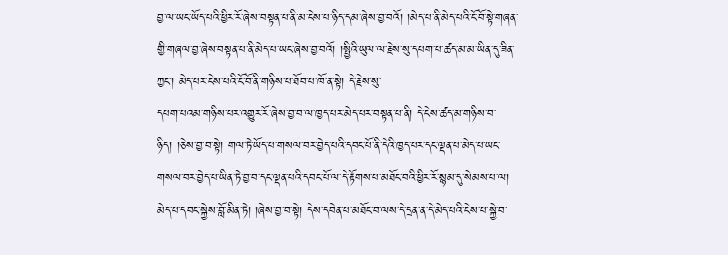བྱ་ལ་ཡང་ཡོད་པའི་ཕྱིར་རོ་ཞེས་བསྟན་པ་ནི་མ་ངེས་པ་ཉིད་དམ་ཞེས་བྱ་བའོ། །མེད་པ་ནི་མེད་པའི་ངོ་བོ་སྟེ་གཞན་གྱི་གཞལ་བྱ་ཞེས་བསྟན་པ་ནི་མེད་པ་ཡང་ཞེས་བྱ་བའོ། །སྤྱིའི་ཡུལ་ལ་རྗེས་སུ་དཔག་པ་ཚད་མ་མ་ཡིན་དུ་ཟིན་ཀྱང་། མེད་པར་ངེས་པའི་ངོ་བོ་ནི་གཉིས་པ་ཐོབ་པ་ཁོ་ན་སྟེ། དེ་རྗེས་སུ་
དཔག་པའམ་གཉིས་པར་འགྱུར་རོ་ཞེས་བྱ་བ་ལ་ཁྱད་པར་མེད་པར་བསྟན་པ་ནི། དེ་ངེས་ཚད་མ་གཉིས་བ་ཉིད། །ཅེས་བྱ་བ་སྟེ། གལ་ཏེ་ཡོད་པ་གསལ་བར་བྱེད་པའི་དབང་པོ་ནི་དེའི་ཁྱད་པར་དང་ལྡན་པ་མེད་པ་ཡང་གསལ་བར་བྱེད་པ་ཡིན་ཏེ་བྱ་བ་དང་ལྡན་པའི་དབང་པོ་ལ་དེ་རྟོགས་པ་མཐོང་བའི་ཕྱིར་རོ་སྙམ་དུ་སེམས་པ་ལ། མེད་པ་དབང་སྐྱེས་བློ་མིན་ཏེ། །ཞེས་བྱ་བ་སྟེ། དེས་དབེན་པ་མཐོང་བ་ལས་དེ་དྲན་ན་དེ་མེད་པའི་ངེས་པ་སྐྱེ་བ་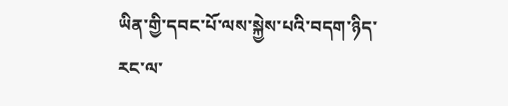ཡིན་གྱི་དབང་པོ་ལས་སྐྱེས་པའི་བདག་ཉིད་རང་ལ་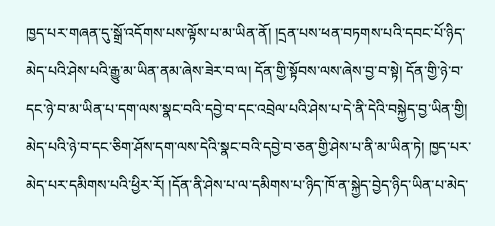ཁྱད་པར་གཞན་དུ་སྒྲོ་འདོགས་པས་ལྟོས་པ་མ་ཡིན་ནོ། །དྲན་པས་ཕན་བཏགས་པའི་དབང་པོ་ཉིད་མེད་པའི་ཤེས་པའི་རྒྱུ་མ་ཡིན་ནམ་ཞེས་ཟེར་བ་ལ། དོན་གྱི་སྟོབས་ལས་ཞེས་བྱ་བ་སྟེ། དོན་གྱི་ཉེ་བ་དང་ཉེ་བ་མ་ཡིན་པ་དག་ལས་སྣང་བའི་དབྱེ་བ་དང་འབྲེལ་པའི་ཤེས་པ་དེ་ནི་དེའི་བསྐྱེད་བྱ་ཡིན་གྱི། མེད་པའི་ཉེ་བ་དང་ཅིག་ཤོས་དག་ལས་དེའི་སྣང་བའི་དབྱེ་བ་ཅན་གྱི་ཤེས་པ་ནི་མ་ཡིན་ཏེ། ཁྱད་པར་མེད་པར་དམིགས་པའི་ཕྱིར་རོ། །དོན་ནི་ཤེས་པ་ལ་དམིགས་པ་ཉིད་ཁོ་ན་སྐྱེད་བྱེད་ཉིད་ཡིན་པ་མེད་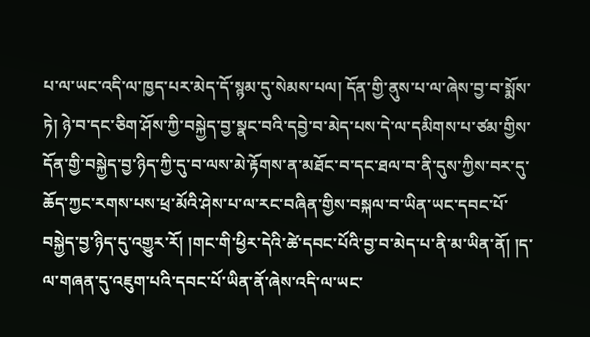པ་ལ་ཡང་འདི་ལ་ཁྱད་པར་མེད་དོ་སྙམ་དུ་སེམས་པལ། དོན་གྱི་ནུས་པ་ལ་ཞེས་བྱ་བ་སྨོས་ཏེ། ཉེ་བ་དང་ཅིག་ཤོས་ཀྱི་བསྐྱེད་བྱ་སྣང་བའི་དབྱེ་བ་མེད་པས་དེ་ལ་དམིགས་པ་ཙམ་གྱིས་དོན་གྱི་བསྐྱེད་བྱ་ཉིད་ཀྱི་དུ་བ་ལས་མེ་རྟོགས་ན་མཐོང་བ་དང་ཐལ་བ་ནི་དུས་ཀྱིས་བར་དུ་ཆོད་ཀྱང་རགས་པས་ཕྲ་མོའི་ཤེས་པ་ལ་རང་བཞིན་གྱིས་བསྐལ་བ་ཡིན་ཡང་དབང་པོ་བསྐྱེད་བྱ་ཉིད་དུ་འགྱུར་རོ། །གང་གི་ཕྱིར་དེའི་ཚེ་དབང་པོའི་བྱ་བ་མེད་པ་ནི་མ་ཡིན་ནོ། །ད་ལ་གཞན་དུ་འཇུག་པའི་དབང་པོ་ཡིན་ནོ་ཞེས་འདི་ལ་ཡང་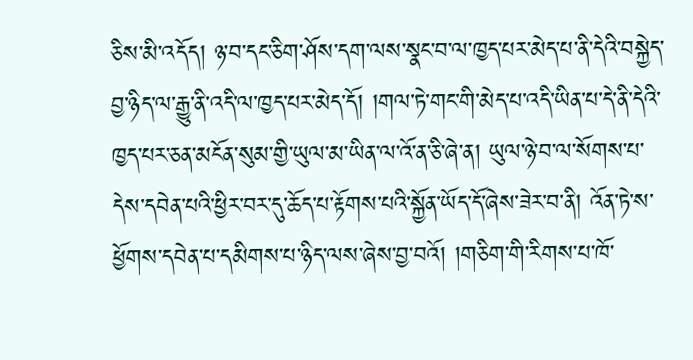ཅིས་མི་འདོད། ཉ་བ་དང་ཅིག་ཤོས་དག་ལས་སྣང་བ་ལ་ཁྱད་པར་མེད་པ་ནི་དེའི་བསྐྱེད་བྱ་ཉིད་ལ་རྒྱུ་ནི་འདི་ལ་ཁྱད་པར་མེད་དོ། །གལ་ཏེ་གང་གི་མེད་པ་འདི་ཡིན་པ་དེ་ནི་དེའི་ཁྱད་པར་ཅན་མངོན་སུམ་གྱི་ཡུལ་མ་ཡིན་ལ་འོ་ན་ཅི་ཞེ་ན། ཡུལ་ཉེ་བ་ལ་སོགས་པ་དེས་དབེན་པའི་ཕྱིར་བར་དུ་ཆོད་པ་རྟོགས་པའི་སྐྱོན་ཡོད་དོ་ཞེས་ཟེར་བ་ནི། འོན་ཏེ་ས་ཕྱོགས་དབེན་པ་དམིགས་པ་ཉིད་ལས་ཞེས་བྱ་བའོ། །གཅིག་གི་རིགས་པ་ཁོ་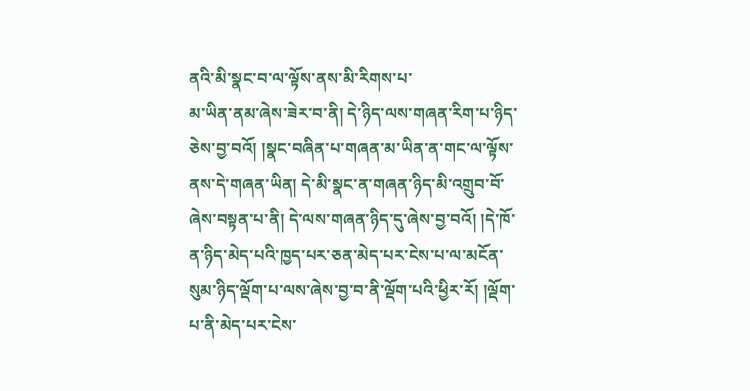ནའི་མི་སྣང་བ་ལ་ལྟོས་ནས་མི་རིགས་པ་
མ་ཡིན་ནམ་ཞེས་ཟེར་བ་ནི། དེ་ཉིད་ལས་གཞན་རིག་པ་ཉིད་ཅེས་བྱ་བའོ། །སྣང་བཞིན་པ་གཞན་མ་ཡིན་ན་གང་ལ་ལྟོས་ནས་དེ་གཞན་ཡིན། དེ་མི་སྣང་ན་གཞན་ཉིད་མི་འགྲུབ་བོ་ཞེས་བསྟན་པ་ནི། དེ་ལས་གཞན་ཉིད་དུ་ཞེས་བྱ་བའོ། །དེ་ཁོ་ན་ཉིད་མེད་པའི་ཁྱད་པར་ཅན་མེད་པར་ངེས་པ་ལ་མངོན་སུམ་ཉིད་ལྡོག་པ་ལས་ཞེས་བྱ་བ་ནི་ལྡོག་པའི་ཕྱིར་རོ། །ལྡོག་པ་ནི་མེད་པར་ངེས་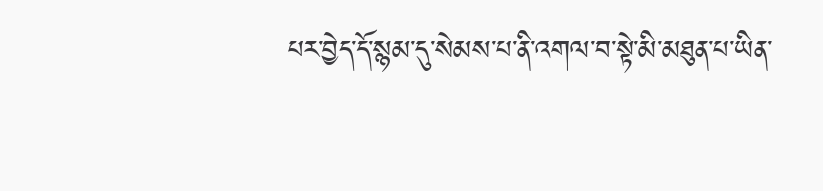པར་བྱེད་དོ་སྙམ་དུ་སེམས་པ་ནི་འགལ་བ་སྟེ་མི་མཐུན་པ་ཡིན་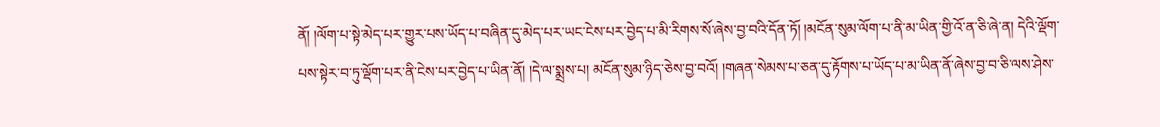ནོ། །ལོག་པ་སྟེ་མེད་པར་གྱུར་པས་ཡོད་པ་བཞིན་དུ་མེད་པར་ཡང་ངེས་པར་བྱེད་པ་མི་རིགས་སོ་ཞེས་བྱ་བའི་དོན་ཏོ། །མངོན་སུམ་ལོག་པ་ནི་མ་ཡིན་གྱི་འོ་ན་ཅི་ཞེ་ན། དེའི་ལྡོག་པས་སྟེར་བ་ཏུ་ལྡོག་པར་ནི་ངེས་པར་བྱེད་པ་ཡིན་ནོ། །དེ་ལ་སྨྲས་པ། མངོན་སུམ་ཉིད་ཅེས་བྱ་བའོ། །གཞན་སེམས་པ་ཅན་དུ་རྟོགས་པ་ཡོད་པ་མ་ཡིན་ནོ་ཞེས་བྱ་བ་ཅི་ལས་ཤེས་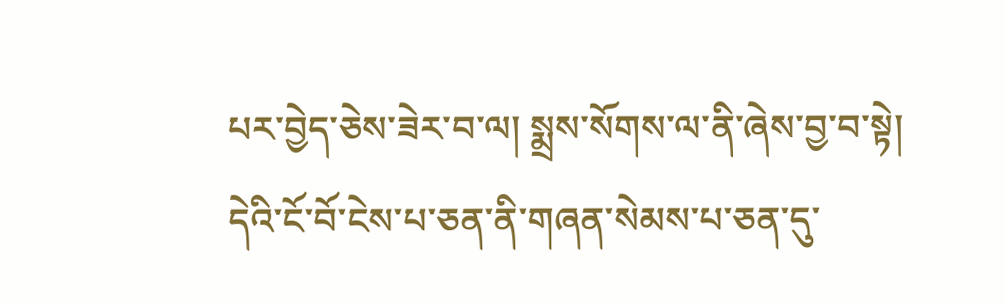པར་བྱེད་ཅེས་ཟེར་བ་ལ། སྨྲས་སོགས་ལ་ནི་ཞེས་བྱ་བ་སྟེ། དེའི་ངོ་བོ་ངེས་པ་ཅན་ནི་གཞན་སེམས་པ་ཅན་དུ་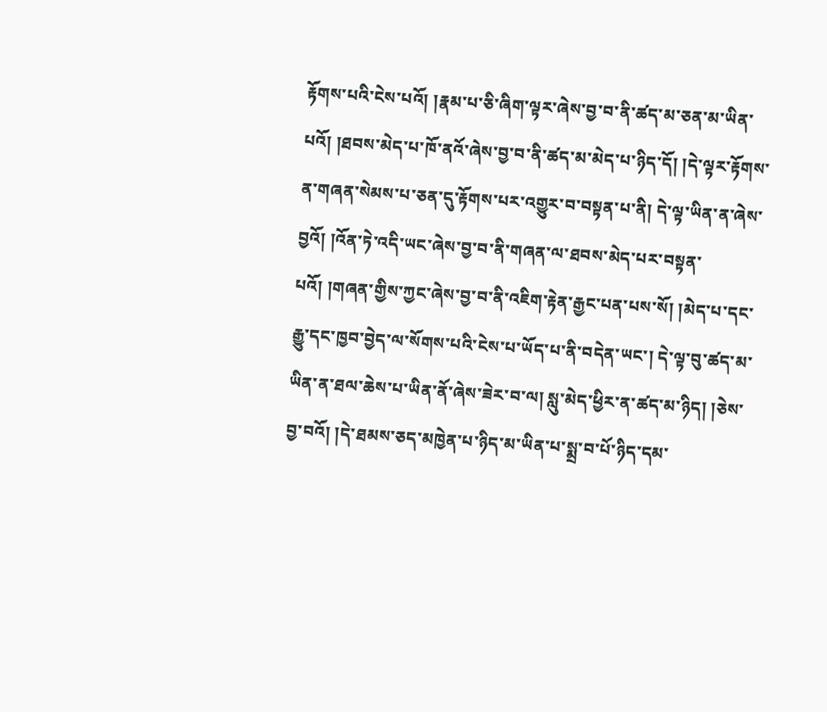རྟོགས་པའི་ངེས་པའོ། །རྣམ་པ་ཅི་ཞིག་ལྟར་ཞེས་བྱ་བ་ནི་ཚད་མ་ཅན་མ་ཡིན་པའོ། །ཐབས་མེད་པ་ཁོ་ནའོ་ཞེས་བྱ་བ་ནི་ཚད་མ་མེད་པ་ཉིད་དོ། །དེ་ལྟར་རྟོགས་ན་གཞན་སེམས་པ་ཅན་དུ་རྟོགས་པར་འགྱུར་བ་བསྟན་པ་ནི། དེ་ལྟ་ཡིན་ན་ཞེས་བྱའོ། །འོན་ཏེ་འདི་ཡང་ཞེས་བྱ་བ་ནི་གཞན་ལ་ཐབས་མེད་པར་བསྟན་པའོ། །གཞན་གྱིས་ཀྱང་ཞེས་བྱ་བ་ནི་འཇིག་རྟེན་རྒྱང་པན་པས་སོ། །མེད་པ་དང་རྒྱུ་དང་ཁྱབ་བྱེད་ལ་སོགས་པའི་ངེས་པ་ཡོད་པ་ནི་བདེན་ཡང་། དེ་ལྟ་བུ་ཚད་མ་ཡིན་ན་ཐལ་ཆེས་པ་ཡིན་ནོ་ཞེས་ཟེར་བ་ལ། སླུ་མེད་ཕྱིར་ན་ཚད་མ་ཉིད། །ཅེས་བྱ་བའོ། །དེ་ཐམས་ཅད་མཁྱེན་པ་ཉིད་མ་ཡིན་པ་སྨྲ་བ་པོ་ཉིད་དམ་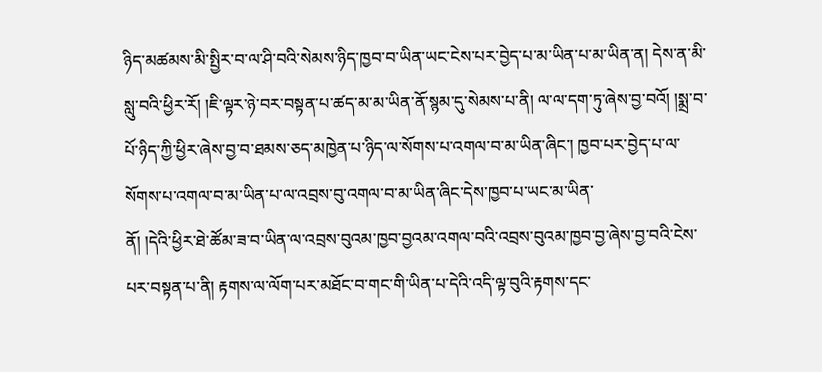ཉིད་མཚམས་མི་སྤྱིར་བ་ལ་ཤི་བའི་སེམས་ཉིད་ཁྱབ་བ་ཡིན་ཡང་ངེས་པར་བྱེད་པ་མ་ཡིན་པ་མ་ཡིན་ན། དེས་ན་མི་སླུ་བའི་ཕྱིར་རོ། །ཇི་ལྟར་ཉེ་བར་བསྟན་པ་ཚད་མ་མ་ཡིན་ནོ་སྙམ་དུ་སེམས་པ་ནི། ལ་ལ་དག་ཏུ་ཞེས་བྱ་བའོ། །སྨྲ་བ་པོ་ཉིད་ཀྱི་ཕྱིར་ཞེས་བྱ་བ་ཐམས་ཅད་མཁྱེན་པ་ཉིད་ལ་སོགས་པ་འགལ་བ་མ་ཡིན་ཞིང་། ཁྱབ་པར་བྱེད་པ་ལ་སོགས་པ་འགལ་བ་མ་ཡིན་པ་ལ་འབྲས་བུ་འགལ་བ་མ་ཡིན་ཞིང་དེས་ཁྱབ་པ་ཡང་མ་ཡིན་
ནོ། །དེའི་ཕྱིར་ཐེ་ཚོམ་ཟ་བ་ཡིན་ལ་འབྲས་བུའམ་ཁྱབ་བྱའམ་འགལ་བའི་འབྲས་བུའམ་ཁྱབ་བྱ་ཞེས་བྱ་བའི་ངེས་པར་བསྟན་པ་ནི། རྟགས་ལ་ལོག་པར་མཐོང་བ་གང་གི་ཡིན་པ་དེའི་འདི་ལྟ་བུའི་རྟགས་དང་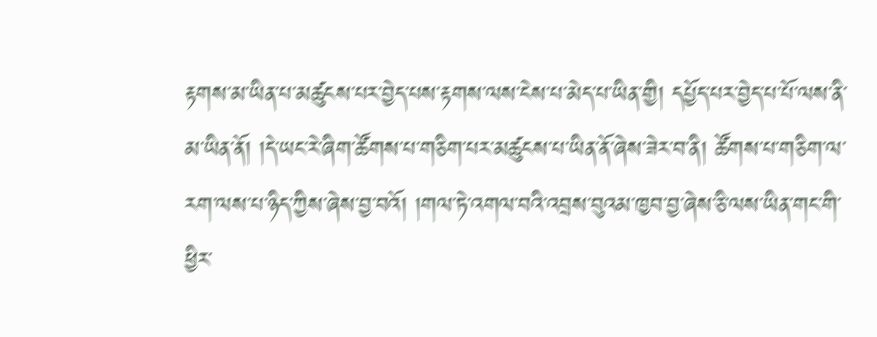རྟགས་མ་ཡིན་པ་མཚུངས་པར་བྱེད་པས་རྟགས་ལས་ངེས་པ་མེད་པ་ཡིན་གྱི། དཔྱོད་པར་བྱེད་པ་པོ་ལས་ནི་མ་ཡིན་ནོ། །དེ་ཡང་རེ་ཞིག་ཚོགས་པ་གཅིག་པར་མཚུངས་པ་ཡིན་ནོ་ཞེས་ཟེར་བ་ནི། ཚོགས་པ་གཅིག་ལ་རག་ལས་པ་ཉིད་ཀྱིས་ཞེས་བྱ་བའོ། །གལ་ཏེ་འགལ་བའི་འབྲས་བུའམ་ཁྱབ་བྱ་ཞེས་ཅི་ལས་ཡིན་གང་གི་ཕྱིར་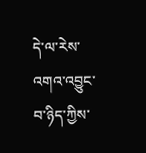དེ་ལ་རེས་འགའ་འབྱུང་བ་ཉིད་ཀྱིས་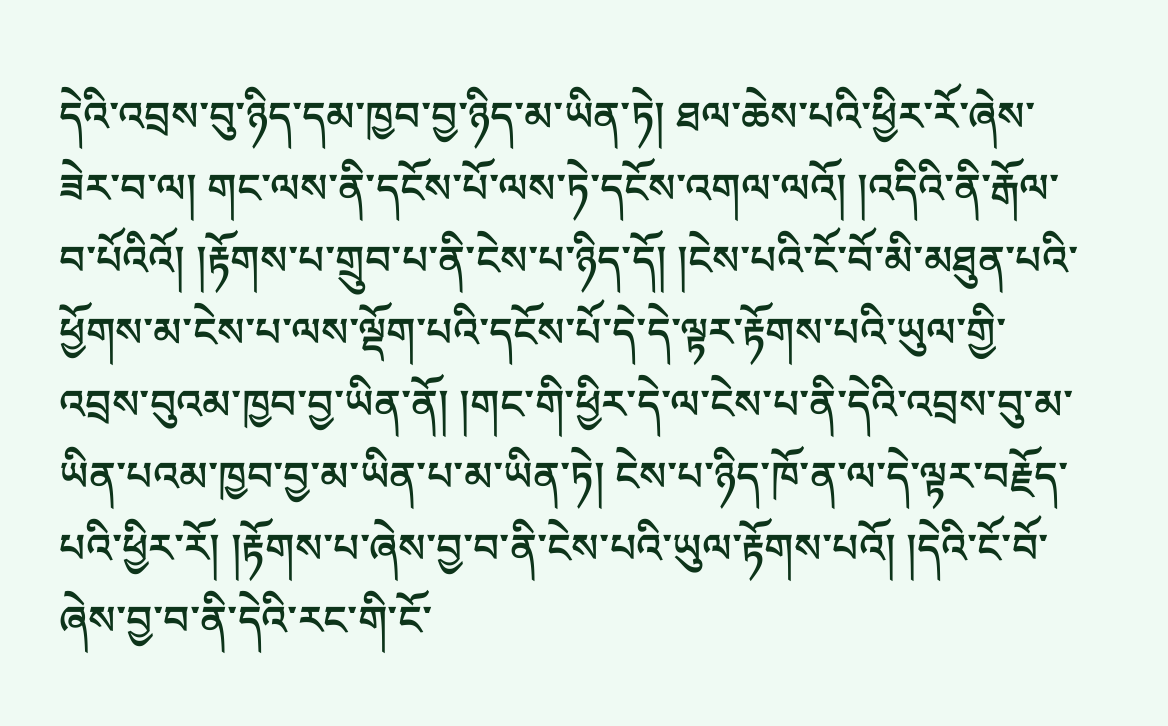དེའི་འབྲས་བུ་ཉིད་དམ་ཁྱབ་བྱ་ཉིད་མ་ཡིན་ཏེ། ཐལ་ཆེས་པའི་ཕྱིར་རོ་ཞེས་ཟེར་བ་ལ། གང་ལས་ནི་དངོས་པོ་ལས་ཏེ་དངོས་འགལ་ལའོ། །འདིའི་ནི་རྒོལ་བ་པོའིའོ། །རྟོགས་པ་གྲུབ་པ་ནི་ངེས་པ་ཉིད་དོ། །ངེས་པའི་ངོ་བོ་མི་མཐུན་པའི་ཕྱོགས་མ་ངེས་པ་ལས་ལྡོག་པའི་དངོས་པོ་དེ་དེ་ལྟར་རྟོགས་པའི་ཡུལ་གྱི་འབྲས་བུའམ་ཁྱབ་བྱ་ཡིན་ནོ། །གང་གི་ཕྱིར་དེ་ལ་ངེས་པ་ནི་དེའི་འབྲས་བུ་མ་ཡིན་པའམ་ཁྱབ་བྱ་མ་ཡིན་པ་མ་ཡིན་ཏེ། ངེས་པ་ཉིད་ཁོ་ན་ལ་དེ་ལྟར་བརྗོད་པའི་ཕྱིར་རོ། །རྟོགས་པ་ཞེས་བྱ་བ་ནི་ངེས་པའི་ཡུལ་རྟོགས་པའོ། །དེའི་ངོ་བོ་ཞེས་བྱ་བ་ནི་དེའི་རང་གི་ངོ་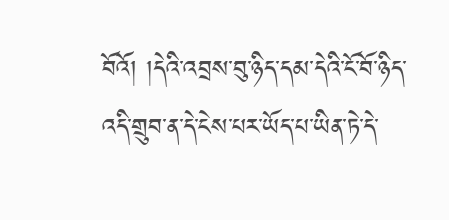བོའོ། །དེའི་འབྲས་བུ་ཉིད་དམ་དེའི་ངོ་བོ་ཉིད་འདི་གྲུབ་ན་དེ་ངེས་པར་ཡོད་པ་ཡིན་ཏེ་དེ་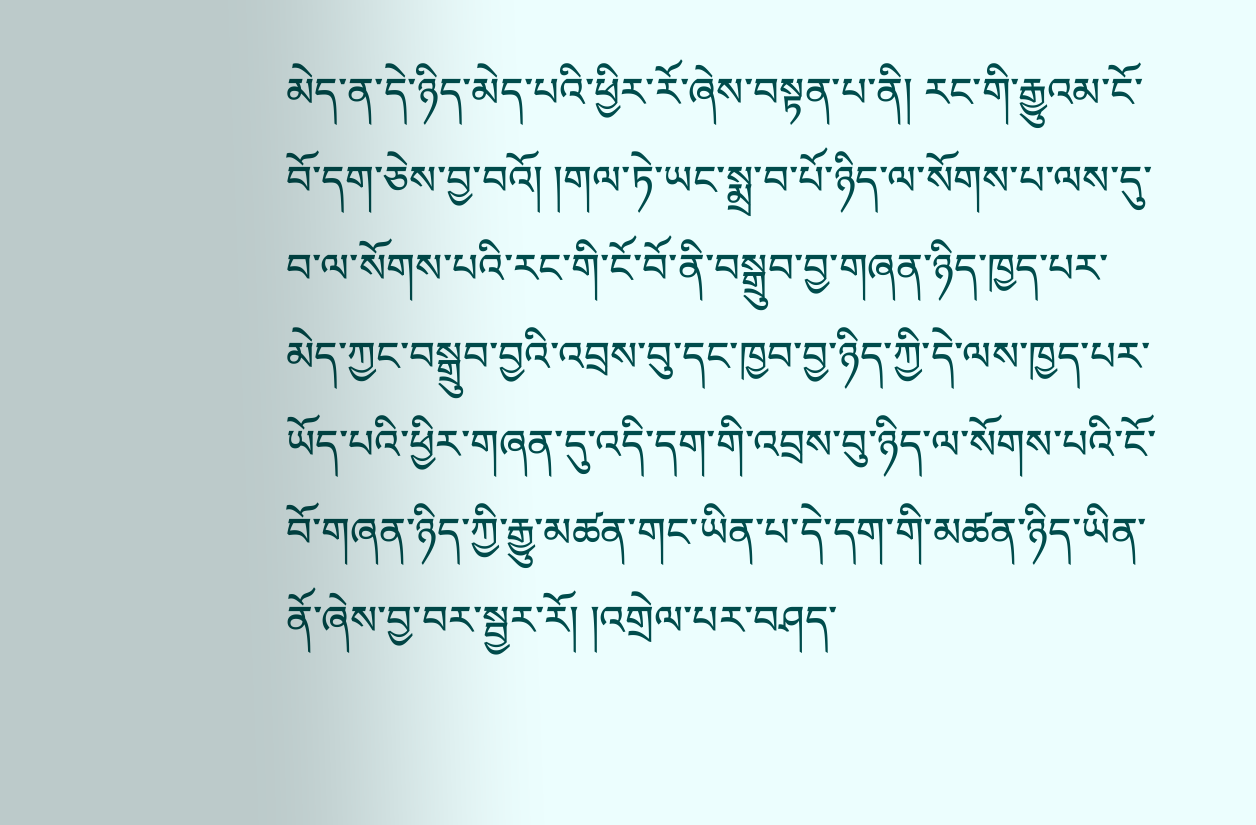མེད་ན་དེ་ཉིད་མེད་པའི་ཕྱིར་རོ་ཞེས་བསྟན་པ་ནི། རང་གི་རྒྱུའམ་ངོ་བོ་དག་ཅེས་བྱ་བའོ། །གལ་ཏེ་ཡང་སྨྲ་བ་པོ་ཉིད་ལ་སོགས་པ་ལས་དུ་བ་ལ་སོགས་པའི་རང་གི་ངོ་བོ་ནི་བསྒྲུབ་བྱ་གཞན་ཉིད་ཁྱད་པར་མེད་ཀྱང་བསྒྲུབ་བྱའི་འབྲས་བུ་དང་ཁྱབ་བྱ་ཉིད་ཀྱི་དེ་ལས་ཁྱད་པར་ཡོད་པའི་ཕྱིར་གཞན་དུ་འདི་དག་གི་འབྲས་བུ་ཉིད་ལ་སོགས་པའི་ངོ་བོ་གཞན་ཉིད་ཀྱི་རྒྱུ་མཚན་གང་ཡིན་པ་དེ་དག་གི་མཚན་ཉིད་ཡིན་ནོ་ཞེས་བྱ་བར་སྦྱར་རོ། །འགྲེལ་པར་བཤད་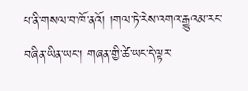པ་ནི་གསལ་བ་ཁོ་ནའོ། །གལ་ཏེ་རེས་འགའ་རྒྱུའམ་རང་བཞིན་ཡིན་ཡང་། གཞན་གྱི་ཚེ་ཡང་དེ་ལྟར་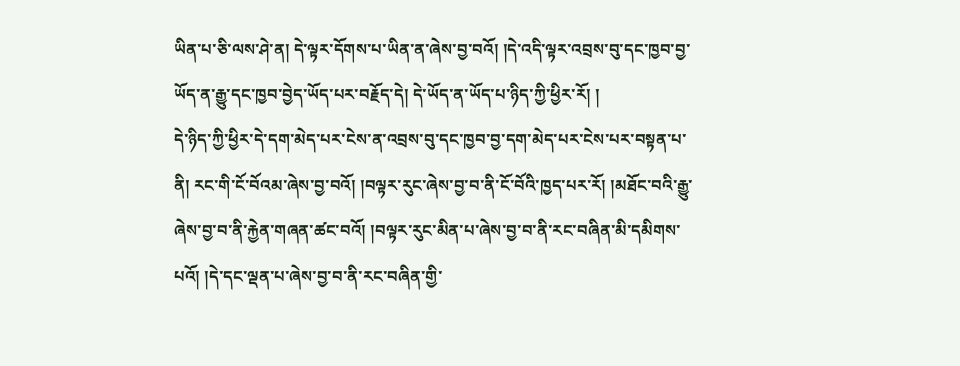ཡིན་པ་ཅི་ལས་ཤེ་ན། དེ་ལྟར་དོགས་པ་ཡིན་ན་ཞེས་བྱ་བའོ། །དེ་འདི་ལྟར་འབྲས་བུ་དང་ཁྱབ་བྱ་ཡོད་ན་རྒྱུ་དང་ཁྱབ་བྱེད་ཡོད་པར་བརྗོད་དེ། དེ་ཡོད་ན་ཡོད་པ་ཉིད་ཀྱི་ཕྱིར་རོ། །
དེ་ཉིད་ཀྱི་ཕྱིར་དེ་དག་མེད་པར་ངེས་ན་འབྲས་བུ་དང་ཁྱབ་བྱ་དག་མེད་པར་ངེས་པར་བསྟན་པ་ནི། རང་གི་ངོ་བོའམ་ཞེས་བྱ་བའོ། །བལྟར་རུང་ཞེས་བྱ་བ་ནི་ངོ་བོའི་ཁྱད་པར་རོ། །མཐོང་བའི་རྒྱུ་ཞེས་བྱ་བ་ནི་རྐྱེན་གཞན་ཚང་བའོ། །བལྟར་རུང་མིན་པ་ཞེས་བྱ་བ་ནི་རང་བཞིན་མི་དམིགས་པའོ། །དེ་དང་ལྡན་པ་ཞེས་བྱ་བ་ནི་རང་བཞིན་གྱི་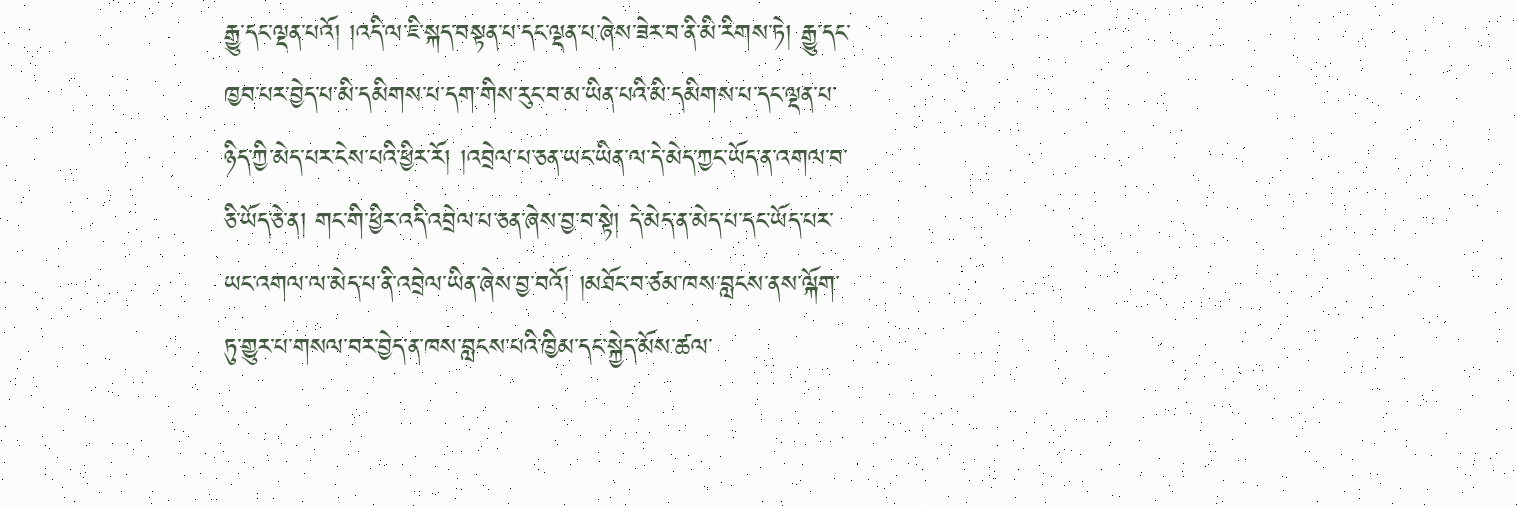རྒྱུ་དང་ལྡན་པའོ། །འདི་ལ་ཇི་སྐད་བསྟན་པ་དང་ལྡན་པ་ཞེས་ཟེར་བ་ནི་མི་རིགས་ཏེ། རྒྱུ་དང་ཁྱབ་པར་བྱེད་པ་མི་དམིགས་པ་དག་གིས་རུང་བ་མ་ཡིན་པའི་མི་དམིགས་པ་དང་ལྡན་པ་ཉིད་ཀྱི་མེད་པར་ངེས་པའི་ཕྱིར་རོ། །འབྲེལ་པ་ཅན་ཡང་ཡིན་ལ་དེ་མེད་ཀྱང་ཡོད་ན་འགལ་བ་ཅི་ཡོད་ཅེ་ན། གང་གི་ཕྱིར་འདི་འབྲེལ་པ་ཅན་ཞེས་བྱ་བ་སྟེ། དེ་མེད་ན་མེད་པ་དང་ཡོད་པར་ཡང་འགལ་ལ་མེད་པ་ནི་འབྲེལ་ཡིན་ཞེས་བྱ་བའོ། །མཐོང་བ་ཙམ་ཁས་བླངས་ནས་ལྐོག་ཏུ་གྱུར་པ་གསལ་བར་བྱེད་ན་ཁས་བླངས་པའི་ཁྱིམ་དང་སྐྱེད་མོས་ཚལ་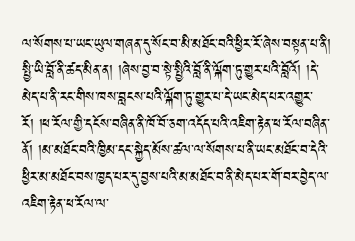ལ་སོགས་པ་ཡང་ཡུལ་གཞན་དུ་སོང་བ་མི་མཐོང་བའི་ཕྱིར་རོ་ཞེས་བསྟན་པ་ནི། སྤྱི་ཡི་བློ་ནི་ཚད་མིན་ན། །ཞེས་བྱ་བ་སྟེ་སྤྱིའི་བློ་ནི་ལྐོག་ཏུ་གྱུར་པའི་བློའོ། །དེ་མེད་པ་ནི་རང་གིས་ཁས་བླངས་པའི་ལྐོག་ཏུ་གྱུར་པ་དེ་ཡང་མེད་པར་འགྱུར་རོ། །ཕ་རོལ་གྱི་དངོས་བཞིན་ནི་ཁོ་བོ་ཅག་འདོད་པའི་འཇིག་རྟེན་ཕ་རོལ་བཞིན་ནོ། །མ་མཐོང་བའི་ཁྱིམ་དང་སྐྱེད་མོས་ཚལ་ལ་སོགས་པ་ནི་ཡང་མཐོང་བ་དེའི་ཕྱིར་མ་མཐོང་བས་ཁྱད་པར་དུ་བྱས་པའི་མ་མཐོང་བ་ནི་མེད་པར་གོ་བར་བྱེད་ལ་འཇིག་རྟེན་ཕ་རོལ་ལ་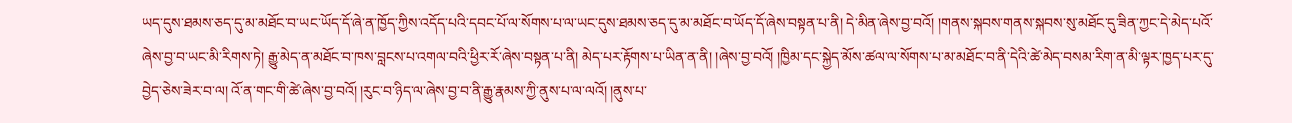ཡད་དུས་ཐམས་ཅད་དུ་མ་མཐོང་བ་ཡང་ཡོད་དོ་ཞེ་ན་ཁྱོད་ཀྱིས་འདོད་པའི་དབང་པོ་ལ་སོགས་པ་ལ་ཡང་དུས་ཐམས་ཅད་དུ་མ་མཐོང་བ་ཡོད་དོ་ཞེས་བསྟན་པ་ནི། དེ་མིན་ཞེས་བྱ་བའོ། །གནས་སྐབས་གནས་སྐབས་སུ་མཐོང་དུ་ཟིན་ཀྱང་དེ་མེད་པའོ་ཞེས་བྱ་བ་ཡང་མི་རིགས་ཏེ། རྒྱུ་མེད་ན་མཐོང་བ་ཁས་བླངས་པ་འགལ་བའི་ཕྱིར་རོ་ཞེས་བསྟན་པ་ནི། མེད་པར་རྟོགས་པ་ཡིན་ན་ནི། །ཞེས་བྱ་བའོ། །ཁྱིམ་དང་སྐྱེད་མོས་ཚལ་ལ་སོགས་པ་མ་མཐོང་བ་ནི་དེའི་ཚེ་མེད་བསམ་རིག་ན་མི་ལྟར་ཁྱད་པར་དུ་བྱེད་ཅེས་ཟེར་བ་ལ། འོ་ན་གང་གི་ཚེ་ཞེས་བྱ་བའོ། །རུང་བ་ཉིད་ལ་ཞེས་བྱ་བ་ནི་རྒྱུ་རྣམས་ཀྱི་ནུས་པ་ལ་ལའོ། །ནུས་པ་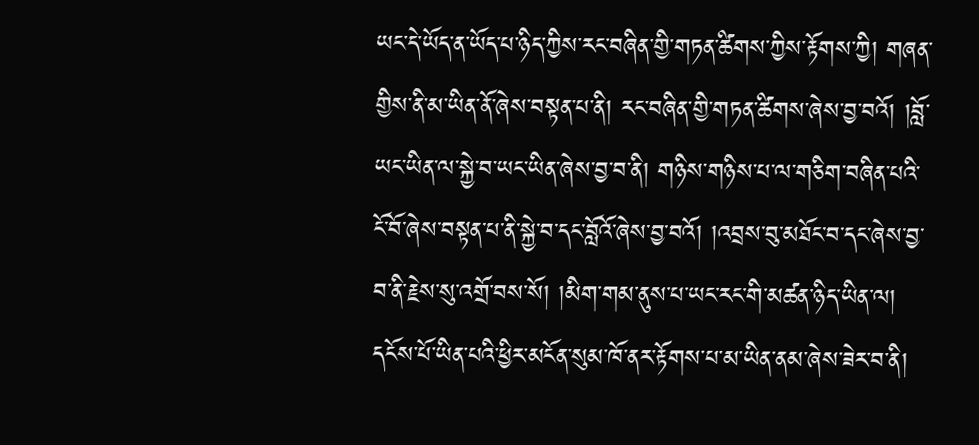ཡང་དེ་ཡོད་ན་ཡོད་པ་ཉིད་ཀྱིས་རང་བཞིན་གྱི་གཏན་ཚིགས་ཀྱིས་རྟོགས་ཀྱི། གཞན་གྱིས་ནི་མ་ཡིན་ནོ་ཞེས་བསྟན་པ་ནི། རང་བཞིན་གྱི་གཏན་ཚིགས་ཞེས་བྱ་བའོ། །བློ་ཡང་ཡིན་ལ་སྐྱེ་བ་ཡང་ཡིན་ཞེས་བྱ་བ་ནི། གཉིས་གཉིས་པ་ལ་གཅིག་བཞིན་པའི་ངོ་བོ་ཞེས་བསྟན་པ་ནི་སྐྱེ་བ་དང་བློའོ་ཞེས་བྱ་བའོ། །འབྲས་བུ་མཐོང་བ་དང་ཞེས་བྱ་བ་ནི་རྗེས་སུ་འགྲོ་བས་སོ། །མིག་གམ་ནུས་པ་ཡང་རང་གི་མཚན་ཉིད་ཡིན་ལ། དངོས་པོ་ཡིན་པའི་ཕྱིར་མངོན་སུམ་ཁོ་ནར་རྟོགས་པ་མ་ཡིན་ནམ་ཞེས་ཟེར་བ་ནི།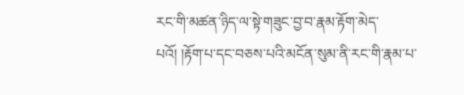རང་གི་མཚན་ཉིད་ལ་སྟེ་གཟུང་བྱ་བ་རྣམ་རྟོག་མེད་པའོ། །རྟོག་པ་དང་བཅས་པའི་མངོན་སུམ་ནི་རང་གི་རྣམ་པ་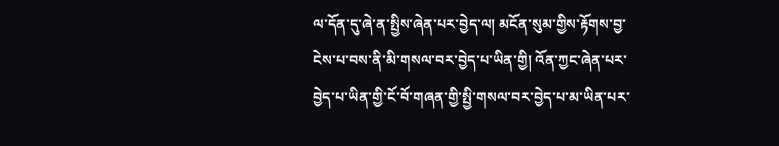ལ་དོན་དུ་ཞེ་ན་སྤྱིས་ཞེན་པར་བྱེད་ལ། མངོན་སུམ་གྱིས་རྟོགས་བྱ་ངེས་པ་བས་ནི་མི་གསལ་བར་བྱེད་པ་ཡིན་གྱི། འོན་ཀྱང་ཞེན་པར་བྱེད་པ་ཡིན་གྱི་ངོ་བོ་གཞན་གྱི་སྤྱི་གསལ་བར་བྱེད་པ་མ་ཡིན་པར་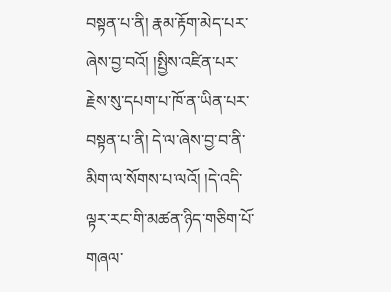བསྟན་པ་ནི། རྣམ་རྟོག་མེད་པར་ཞེས་བྱ་བའོ། །སྤྱིས་འཛིན་པར་རྗེས་སུ་དཔག་པ་ཁོ་ན་ཡིན་པར་བསྟན་པ་ནི། དེ་ལ་ཞེས་བྱ་བ་ནི་མིག་ལ་སོགས་པ་ལའོ། །དེ་འདི་ལྟར་རང་གི་མཚན་ཉིད་གཅིག་པོ་གཞལ་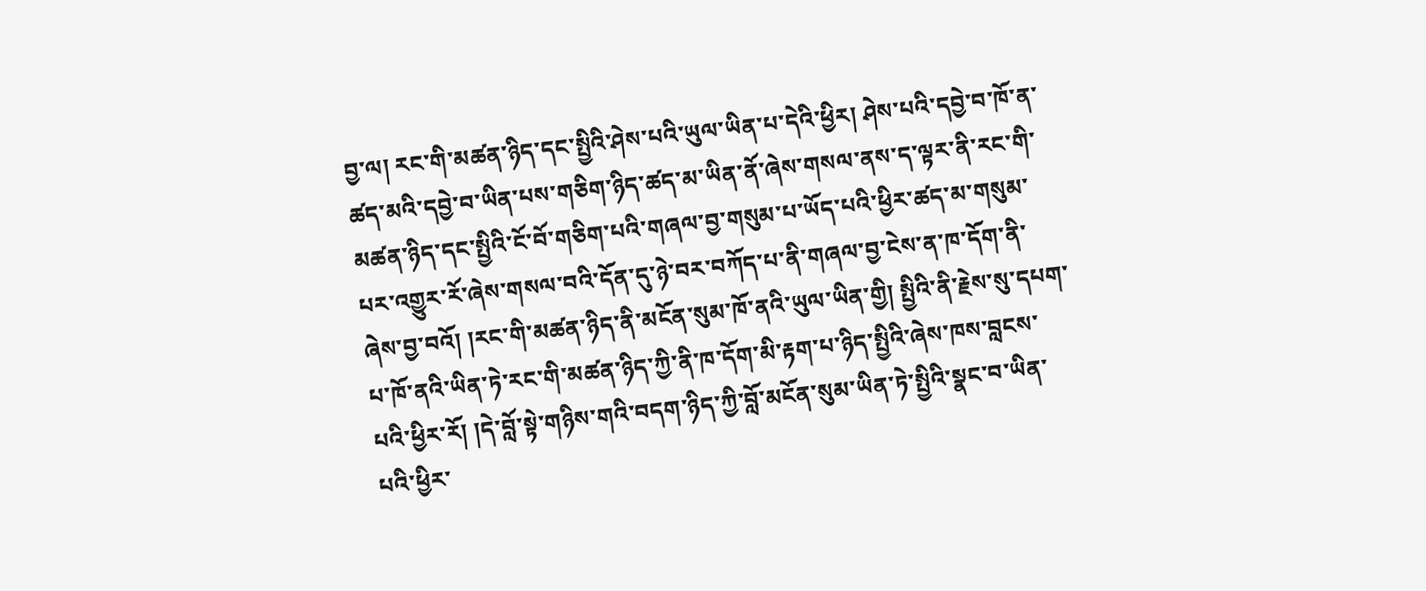བྱ་ལ། རང་གི་མཚན་ཉིད་དང་སྤྱིའི་ཤེས་པའི་ཡུལ་ཡིན་པ་དེའི་ཕྱིར། ཤེས་པའི་དབྱེ་བ་ཁོ་ན་ཚད་མའི་དབྱེ་བ་ཡིན་པས་གཅིག་ཉིད་ཚད་མ་ཡིན་ནོ་ཞེས་གསལ་ནས་ད་ལྟར་ནི་རང་གི་མཚན་ཉིད་དང་སྤྱིའི་ངོ་བོ་གཅིག་པའི་གཞལ་བྱ་གསུམ་པ་ཡོད་པའི་ཕྱིར་ཚད་མ་གསུམ་པར་འགྱུར་རོ་ཞེས་གསལ་བའི་དོན་དུ་ཉེ་བར་བཀོད་པ་ནི་གཞལ་བྱ་ངེས་ན་ཁ་དོག་ནི་ཞེས་བྱ་བའོ། །རང་གི་མཚན་ཉིད་ནི་མངོན་སུམ་ཁོ་ནའི་ཡུལ་ཡིན་གྱི། སྤྱིའི་ནི་རྗེས་སུ་དཔག་པ་ཁོ་ནའི་ཡིན་ཏེ་རང་གི་མཚན་ཉིད་ཀྱི་ནི་ཁ་དོག་མི་རྟག་པ་ཉིད་སྤྱིའི་ཞེས་ཁས་བླངས་པའི་ཕྱིར་རོ། །དེ་བློ་སྟེ་གཉིས་གའི་བདག་ཉིད་ཀྱི་བློ་མངོན་སུམ་ཡིན་ཏེ་སྤྱིའི་སྣང་བ་ཡིན་པའི་ཕྱིར་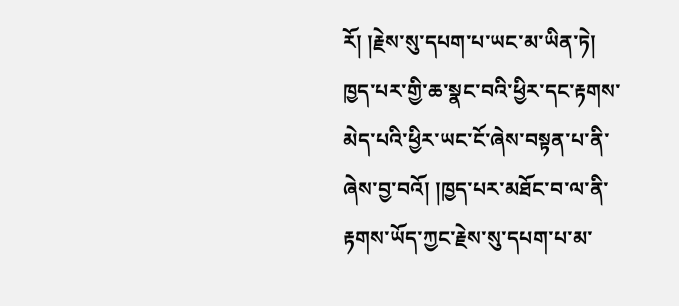རོ། །རྗེས་སུ་དཔག་པ་ཡང་མ་ཡིན་ཏེ། ཁྱད་པར་གྱི་ཆ་སྣང་བའི་ཕྱིར་དང་རྟགས་མེད་པའི་ཕྱིར་ཡང་ངོ་ཞེས་བསྟན་པ་ནི་ཞེས་བྱ་བའོ། །ཁྱད་པར་མཐོང་བ་ལ་ནི་རྟགས་ཡོད་ཀྱང་རྗེས་སུ་དཔག་པ་མ་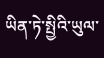ཡིན་ཏེ་སྤྱིའི་ཡུལ་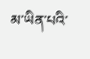མ་ཡིན་པའི་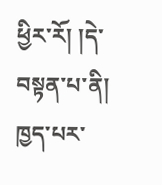ཕྱིར་རོ། །དེ་བསྟན་པ་ནི། ཁྱད་པར་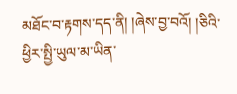མཐོང་བ་རྟགས་དད་ནི། །ཞེས་བྱ་བའོ། །ཅིའི་ཕྱིར་སྤྱི་ཡུལ་མ་ཡིན་